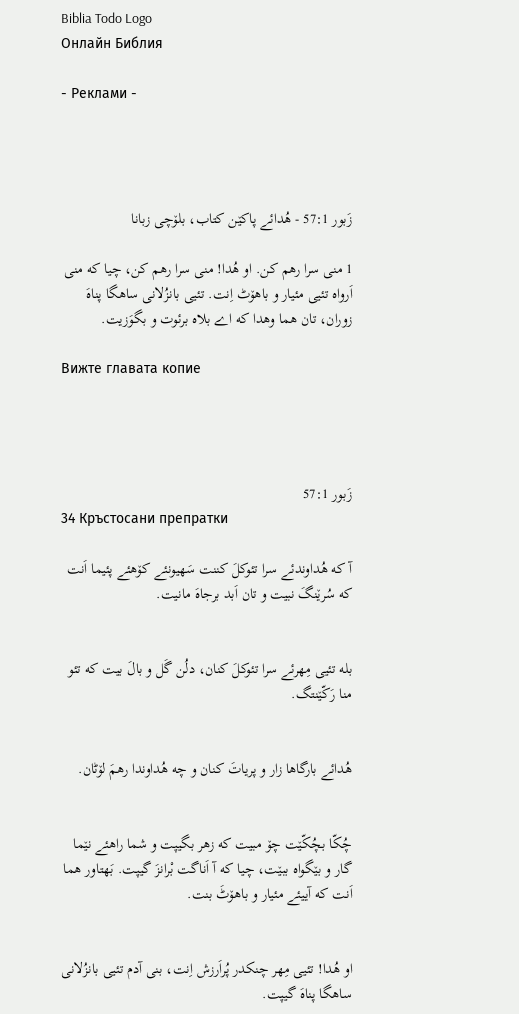Biblia Todo Logo
Онлайн Библия

- Реклами -




زَبور 57:1 - هُدائے پاکێن کتاب، بلۆچی زبانا

1 منی سرا رهم کن. او هُدا! منی سرا رهم کن، چیا که منی اَرواه تئیی مئیار و باهۆٹ اِنت. تئیی بانزُلانی ساهگا پناهَ زوران، تان هما وهدا که اے بلاه برئوت و بگوَزیت.

Вижте главата копие




زَبور 57:1
34 Кръстосани препратки

آ که هُداوندئے سرا تئوکلَ کننت سَهیونئے کۆهئے پئیما اَنت که سُرێنگَ نبیت و تان اَبد برجاهَ مانیت.


بله تئیی مِهرئے سرا تئوکلَ کنان، دلُن گَل و بالَ بیت که تئو منا رَکّێنتگ.


هُدائے بارگاها زار و پریاتَ کنان و چه هُداوندا رهمَ لۆٹان.


چُکّا بچُکّێت چۆ مبیت که زهر بگیپت و شما راهئے نێما گار و بێگواه ببێت، چیا که آ اَناگت بْرانزَ گیپت. بَهتاور هما اَنت که آییئے مئیار و باهۆٹَ بنت.


او هُدا! تئیی مِهر چنکدر پُراَرزش اِنت، بنی آدم تئیی بانزُلانی ساهگا پناهَ گیپت.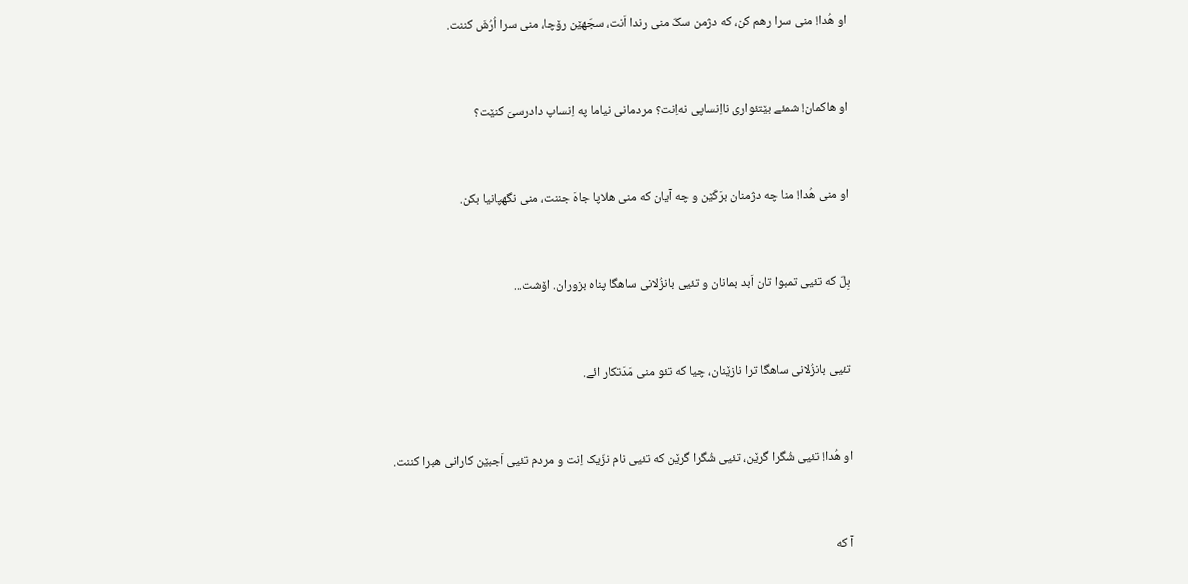او هُدا! منی سرا رهم کن، که دژمن سکّ منی رندا اَنت، سجّهێن رۆچا، منی سرا اُرُشَ کننت.


او هاکمان! شمئے بێتئواری نااِنساپی نه‌اِنت؟ مردمانی نیاما په اِنساپ دادرسیَ کنێت؟


او منی هُدا! منا چه دژمنان برَکّێن و چه آیان که منی هلاپا جاهَ جننت، منی نگهپانیا بکن.


بِلّ که تئیی تمبوا تان اَبد بمانان و تئیی بانزُلانی ساهگا پناه بزوران. اۆشت...


تئیی بانزُلانی ساهگا ترا نازێنان، چیا که تئو منی مَدَتکار ائے.


او هُدا! تئیی شُگرا گرێن، تئیی شُگرا گرێن که تئیی نام نزّیک اِنت و مردم تئیی اَجبێن کارانی هبرا کننت.


آ که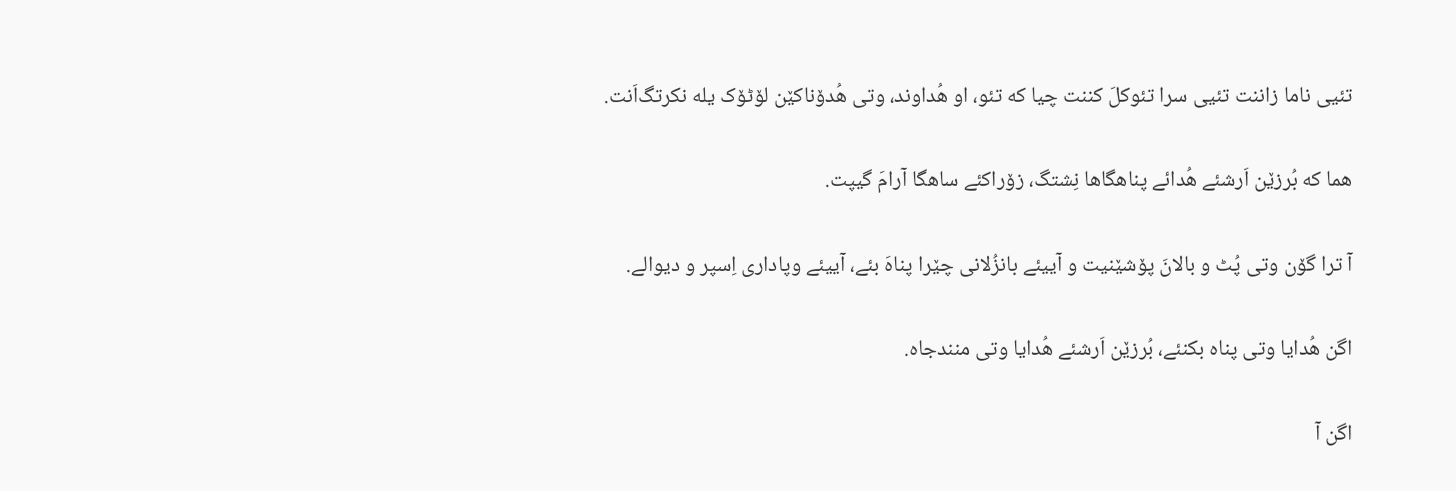تئیی ناما زاننت تئیی سرا تئوکلَ کننت چیا که تئو، او هُداوند، وتی هُدۆناکێن لۆٹۆک یله نکرتگ‌اَنت.


هما که بُرزێن اَرشئے هُدائے پناهگاها نِشتگ، زۆراکئے ساهگا آرامَ گیپت.


آ ترا گۆن وتی پُٹ و بالانَ پۆشێنیت و آییئے بانزُلانی چێرا پناهَ بئے، آییئے وپاداری اِسپر و دیوالے.


اگن هُدایا وتی پناه بکنئے، بُرزێن اَرشئے هُدایا وتی منندجاه.


اگن آ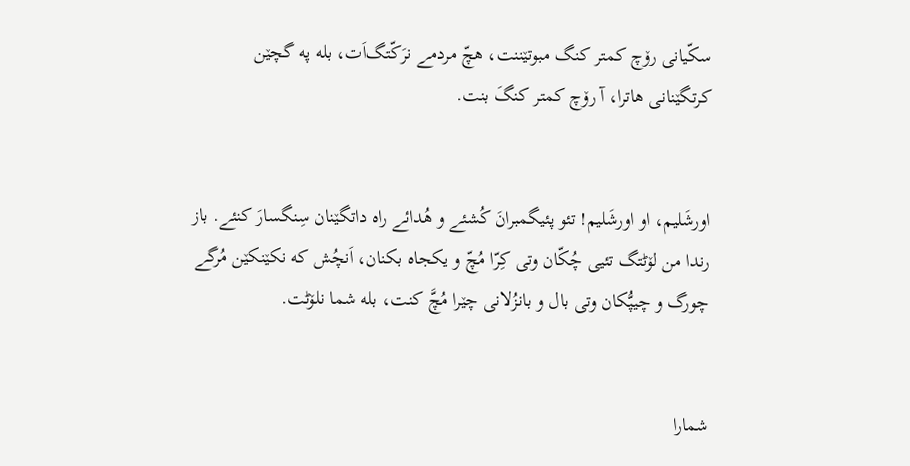سکّیانی رۆچ کمتر کنگ مبوتێننت، هچّ مردمے نرَکّتگ‌اَت، بله په گچێن کرتگێنانی هاترا، آ رۆچ کمتر کنگَ بنت.


اورشَلیم، او اورشَلیم! تئو پئیگمبرانَ کُشئے و هُدائے راه داتگێنان سِنگسارَ کنئے. باز رندا من لۆٹتگ تئیی چُکّان وتی کِرّا مُچّ و یکجاه بکنان، اَنچُش که نکێنکێن مُرگے چورگ و چیپُّکان وتی بال و بانزُلانی چێرا مُچَّ کنت، بله شما نلۆٹت.


شمارا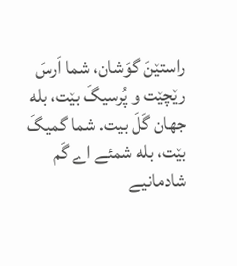راستێنَ گوَشان، شما اَرسَ رێچێت و پُرسیگَ بێت، بله جهان گَلَ بیت. شما گمیگَ بێت، بله شمئے اے گَم شادمانیے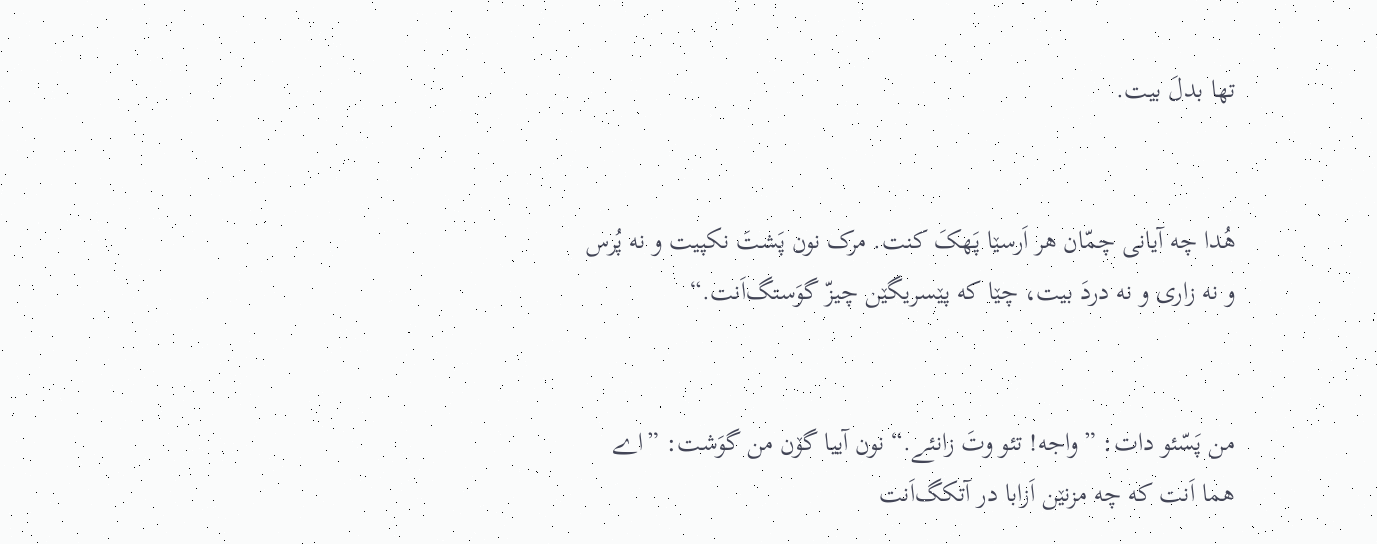تها بدلَ بیت.


هُدا چه آیانی چمّان هر اَرسێا پَهکَ کنت. مرک نون پَشتَ نکپیت و نه پُرس و نه زاری و نه دردَ بیت، چێا که پێسریگێن چیزّ گوَستگ‌اَنت.“


من پَسّئو دات: ”واجه! تئو وتَ زانئے.“ نون آییا گۆن من گوَشت: ”اے هما اَنت که چه مزنێن اَزابا در آتکگ‌اَنت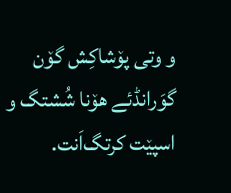و وتی پۆشاکِش گۆن گوَرانڈئے هۆنا شُشتگ و اسپێت کرتگ‌اَنت.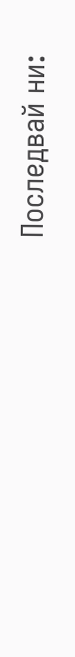Последвай ни: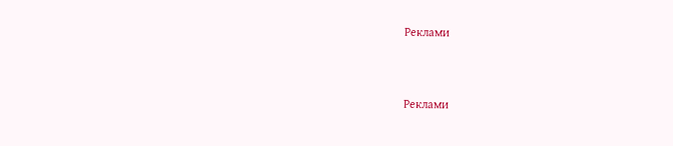Реклами


Реклами